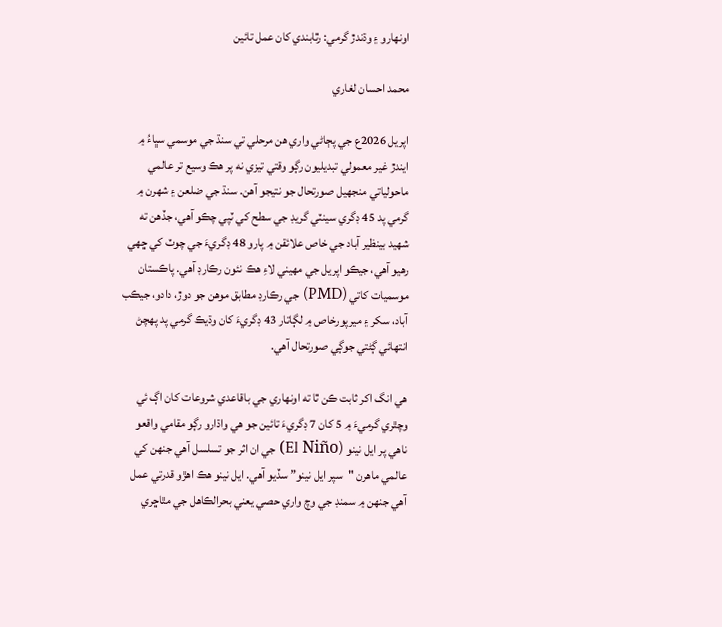اونهارو ۽ وڌندڙ گرمي: رٿابندي کان عمل تائين

محمد احسان لغاري

اپريل 2026ع جي پڄاڻي واري هن مرحلي تي سنڌ جي موسمي سڀاءُ ۾ ايندڙ غير معمولي تبديليون رڳو وقتي تيزي نه پر هڪ وسيع تر عالمي ماحولياتي منجھيل صورتحال جو نتيجو آهن. سنڌ جي ضلعن ۽ شهرن ۾ گرمي پد 45 ڊگري سينٽي گريڊ جي سطح کي ٽپي چڪو آهي، جڏهن ته شهيد بينظير آباد جي خاص علائقن ۾ پارو 48 ڊگريءَ جي چوٽ کي ڇهي رهيو آهي، جيڪو اپريل جي مهيني لاءِ هڪ نئون رڪارڊ آهي. پاڪستان موسميات کاتي (PMD) جي رڪارڊ مطابق موهن جو دوڙ، دادو، جيڪب آباد، سکر ۽ ميرپورخاص ۾ لڳاتار 43 ڊگريءَ کان وڌيڪ گرمي پد پهچڻ انتهائي ڳڻتي جوڳي صورتحال آهي.

هي انگ اکر ثابت ڪن ٿا ته اونهاري جي باقاعدي شروعات کان اڳ ئي وچٿري گرميءَ ۾ 5 کان 7 ڊگريءَ تائين جو هي واڌارو رڳو مقامي واقعو ناهي پر ايل نينو (El Niño) جي ان اثر جو تسلسل آهي جنهن کي عالمي ماهرن "سپر ايل نينو” سڏيو آهي. ايل نينو هڪ اهڙو قدرتي عمل آهي جنهن ۾ سمنڊ جي وچ واري حصي يعني بحرالڪاهل جي مٿاڇري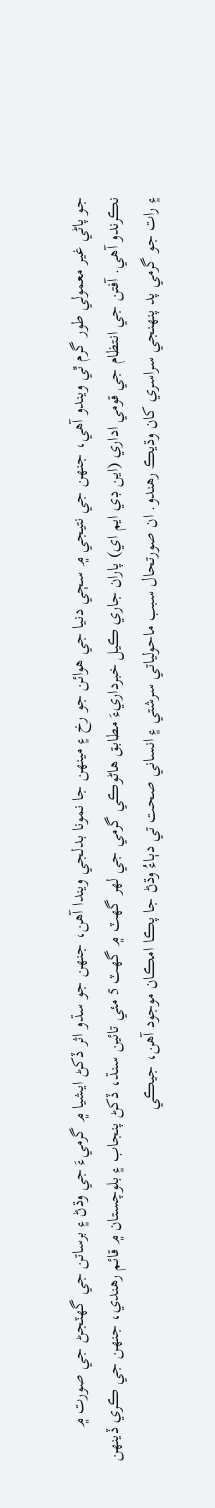جو پاڻي غير معمولي طور گرم ٿي ويندو آهي، جنهن جي نتيجي ۾ سڄي دنيا جي هوائن جو رخ ۽ مينهن جا نمونا بدلجي ويندا آهن، جنهن جو سڌو اثر ڏکڻ ايشيا ۾ گرميءَ جي وڌڻ ۽ برساتن جي گهٽجڻ جي صورت ۾ نڪرندو آهي. آفتن جي انتظام جي قومي اداري (اين ڊي ايم اي) پاران جاري ڪيل خبرداريءَ مطابق هاڻوڪي گرمي جي لهر گهٽ ۾ گهٽ 5 مئي تائين سنڌ، ڏکڻ پنجاب ۽ بلوچستان ۾ قائم رهندي، جنهن جي ڪري ڏينهن ۽ رات جو گرمي پد پنهنجي سراسري کان وڌيڪ رهندو. ان صورتحال سبب ماحولياتي سرشتي ۽ انساني صحت تي دٻاءُ وڌڻ جا پڪا امڪان موجود آهن، جيڪي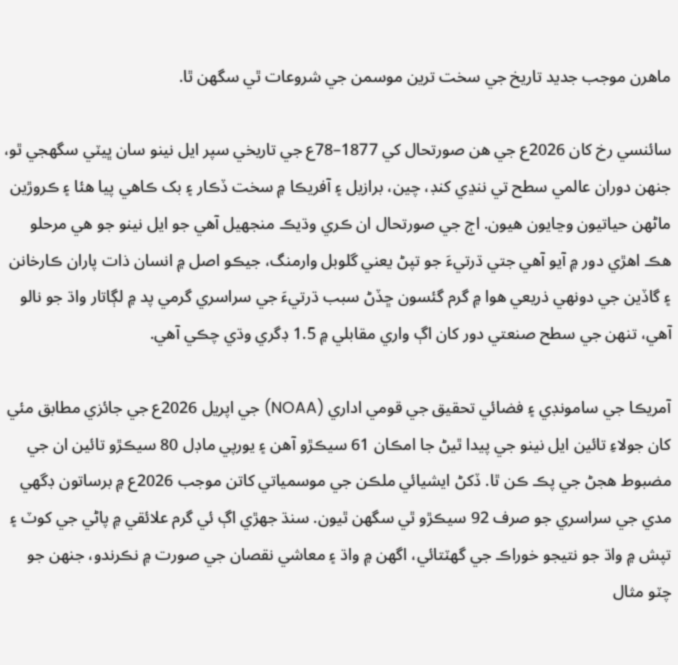ماهرن موجب جديد تاريخ جي سخت ترين موسمن جي شروعات ٿي سگهن ٿا.

سائنسي رخ کان 2026ع جي هن صورتحال کي 1877–78ع جي تاريخي سپر ايل نينو سان ڀيٽي سگهجي ٿو، جنهن دوران عالمي سطح تي ننڍي کنڊ، چين، برازيل ۽ آفريڪا ۾ سخت ڏڪار ۽ بک ڪاهي پيا هئا ۽ ڪروڙين ماڻهن حياتيون وڃايون هيون. اڄ جي صورتحال ان ڪري وڌيڪ منجهيل آهي جو ايل نينو جو هي مرحلو هڪ اهڙي دور ۾ آيو آهي جتي ڌرتيءَ جو تپڻ يعني گلوبل وارمنگ، جيڪو اصل ۾ انسان ذات پاران ڪارخانن ۽ گاڏين جي دونهي ذريعي هوا ۾ گرم گئسون ڇڏڻ سبب ڌرتيءَ جي سراسري گرمي پد ۾ لڳاتار واڌ جو نالو آهي، تنهن جي سطح صنعتي دور کان اڳ واري مقابلي ۾ 1.5 ڊگري وڌي چڪي آهي.

آمريڪا جي سامونڊي ۽ فضائي تحقيق جي قومي اداري (NOAA) جي اپريل 2026ع جي جائزي مطابق مئي کان جولاءِ تائين ايل نينو جي پيدا ٿيڻ جا امڪان 61 سيڪڙو آهن ۽ يورپي ماڊل 80 سيڪڙو تائين ان جي مضبوط هجڻ جي پڪ ڪن ٿا. ڏکڻ ايشيائي ملڪن جي موسمياتي کاتن موجب 2026ع ۾ برساتون ڊگهي مدي جي سراسري جو صرف 92 سيڪڙو ٿي سگهن ٿيون. سنڌ جهڙي اڳ ئي گرم علائقي ۾ پاڻي جي کوٽ ۽ تپش ۾ واڌ جو نتيجو خوراڪ جي گهٽتائي، اگهن ۾ واڌ ۽ معاشي نقصان جي صورت ۾ نڪرندو، جنهن جو چٽو مثال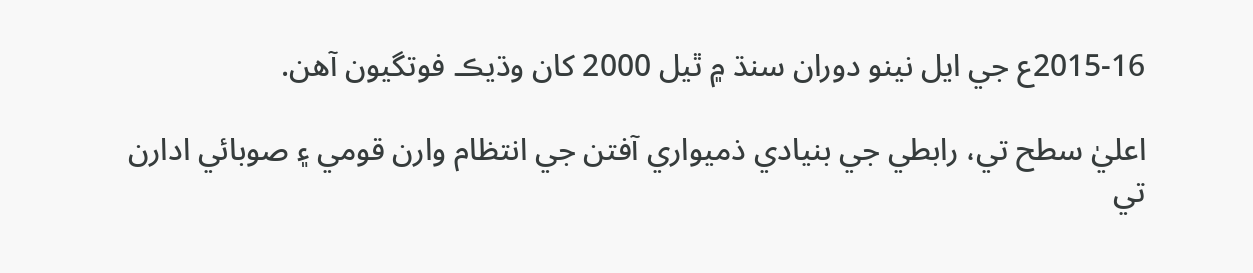2015-16ع جي ايل نينو دوران سنڌ ۾ ٿيل 2000 کان وڌيڪ فوتگيون آهن.

اعليٰ سطح تي، رابطي جي بنيادي ذميواري آفتن جي انتظام وارن قومي ۽ صوبائي ادارن تي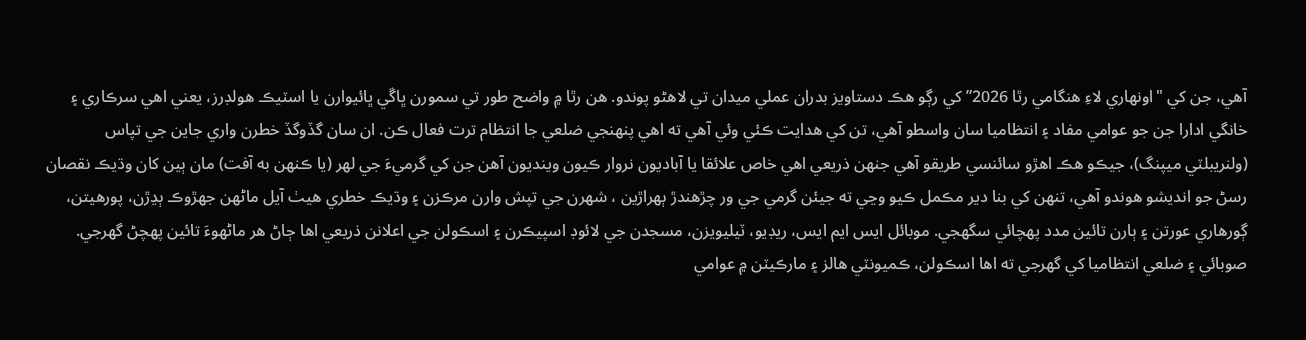آهي، جن کي "اونهاري لاءِ هنگامي رٿا 2026” کي رڳو هڪ دستاويز بدران عملي ميدان تي لاهڻو پوندو. هن رٿا ۾ واضح طور تي سمورن ڀاڱي ڀائيوارن يا اسٽيڪ هولڊرز، يعني اهي سرڪاري ۽ خانگي ادارا جن جو عوامي مفاد ۽ انتظاميا سان واسطو آهي، تن کي هدايت ڪئي وئي آهي ته اهي پنهنجي ضلعي جا انتظام ترت فعال ڪن. ان سان گڏوگڏ خطرن واري جاين جي تپاس (ولنريبلٽي ميپنگ)، جيڪو هڪ اهڙو سائنسي طريقو آهي جنهن ذريعي اهي خاص علائقا يا آباديون نروار ڪيون وينديون آهن جن کي گرميءَ جي لهر (يا ڪنهن به آفت) مان ٻين کان وڌيڪ نقصان رسڻ جو انديشو هوندو آهي، تنهن کي بنا دير مڪمل ڪيو وڃي ته جيئن گرمي جي ور چڙهندڙ ٻهراڙين ، شهرن جي تپش وارن مرڪزن ۽ وڌيڪ خطري هيٺ آيل ماڻهن جهڙوڪ ٻڍڙن، پورهيتن، ڳورهاري عورتن ۽ ٻارن تائين مدد پهچائي سگهجي. موبائل ايس ايم ايس، ريڊيو، ٽيليويزن، مسجدن جي لائوڊ اسپيڪرن ۽ اسڪولن جي اعلانن ذريعي اها ڄاڻ هر ماڻهوءَ تائين پهچڻ گهرجي. صوبائي ۽ ضلعي انتظاميا کي گهرجي ته اها اسڪولن، ڪميونٽي هالز ۽ مارڪيٽن ۾ عوامي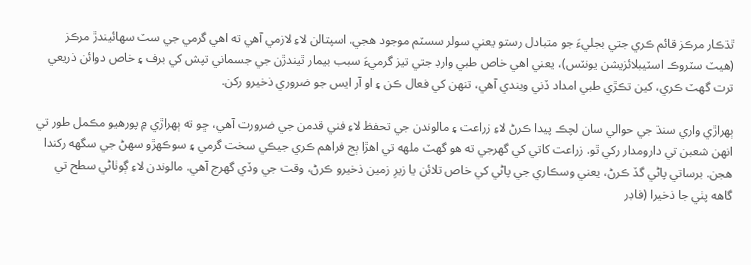ٿڌڪار مرڪز قائم ڪري جتي بجليءَ جو متبادل رستو يعني سولر سسٽم موجود هجي. اسپتالن لاءِ لازمي آهي ته اهي گرمي جي سٽ سهائيندڙ مرڪز (هيٽ سٽروڪ اسٽيبلائزيشن يونٽس)، يعني اهي خاص طبي وارڊ جتي تيز گرميءَ سبب بيمار ٿيندڙن جي جسماني تپش کي برف ۽ خاص دوائن ذريعي ترت گهٽ ڪري، کين تڪڙي طبي امداد ڏني ويندي آهي، تنهن کي فعال ڪن ۽ او آر ايس جو ضروري ذخيرو رکن.

ٻهراڙي واري سنڌ جي حوالي سان لچڪ پيدا ڪرڻ لاءِ زراعت ۽ مالوندن جي تحفظ لاءِ فني قدمن جي ضرورت آهي، ڇو ته ٻهراڙي ۾ پورهيو مڪمل طور تي انهن شعبن تي دارومدار رکي ٿو. زراعت کاتي کي گهرجي ته هو گهٽ ملهه تي اهڙا ٻج فراهم ڪري جيڪي سخت گرمي ۽ سوڪهڙو سهڻ جي سگهه رکندا هجن. برساتي پاڻي گڏ ڪرڻ، يعني وسڪاري جي پاڻي کي خاص تلائن يا زيرِ زمين ذخيرو ڪرڻ، وقت جي وڏي گهرج آهي. مالوندن لاءِ ڳوٺاڻي سطح تي گاهه پٺي جا ذخيرا (فاڊر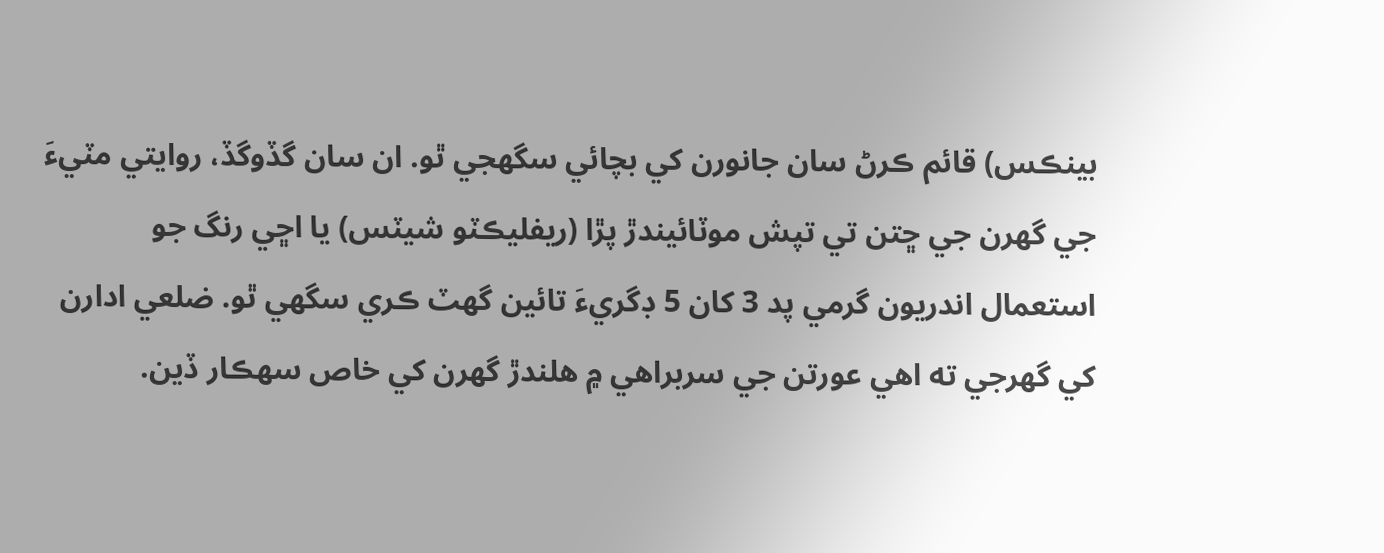بينڪس) قائم ڪرڻ سان جانورن کي بچائي سگهجي ٿو. ان سان گڏوگڏ، روايتي مٽيءَ جي گهرن جي ڇتن تي تپش موٽائيندڙ پڙا (ريفليڪٽو شيٽس) يا اڇي رنگ جو استعمال اندريون گرمي پد 3 کان 5 ڊگريءَ تائين گهٽ ڪري سگهي ٿو. ضلعي ادارن کي گهرجي ته اهي عورتن جي سربراهي ۾ هلندڙ گهرن کي خاص سهڪار ڏين.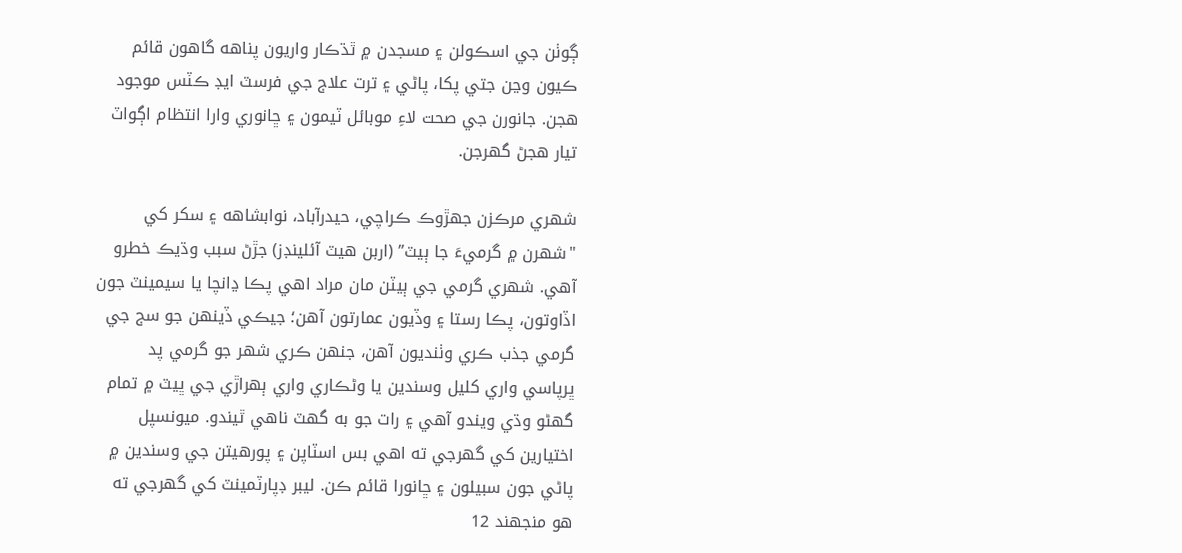ڳوٺن جي اسڪولن ۽ مسجدن ۾ ٿڌڪار واريون پناهه گاهون قائم ڪيون وڃن جتي پکا، پاڻي ۽ ترت علاج جي فرسٽ ايڊ ڪٽس موجود هجن. جانورن جي صحت لاءِ موبائل ٽيمون ۽ ڇانوري وارا انتظام اڳواٽ تيار هجڻ گهرجن.

شهري مرڪزن جهڙوڪ ڪراچي، حيدرآباد، نوابشاهه ۽ سکر کي "شهرن ۾ گرميءَ جا ٻيٽ” (اربن هيٽ آئلينڊز) جڙڻ سبب وڌيڪ خطرو آهي. شهري گرمي جي ٻيٽن مان مراد اهي پڪا ڍانچا يا سيمينٽ جون اڏاوتون، پڪا رستا ۽ وڏيون عمارتون آهن؛ جيڪي ڏينهن جو سج جي گرمي جذب ڪري وٺنديون آهن، جنهن ڪري شهر جو گرمي پد ڀرپاسي واري کليل وسندين يا وڻڪاري واري ٻهراڙي جي ڀيٽ ۾ تمام گهڻو وڌي ويندو آهي ۽ رات جو به گهٽ ناهي ٿيندو. ميونسپل اختيارين کي گهرجي ته اهي بس اسٽاپن ۽ پورهيتن جي وسندين ۾ پاڻي جون سبيلون ۽ ڇانورا قائم ڪن. ليبر ڊپارٽمينٽ کي گهرجي ته هو منجهند 12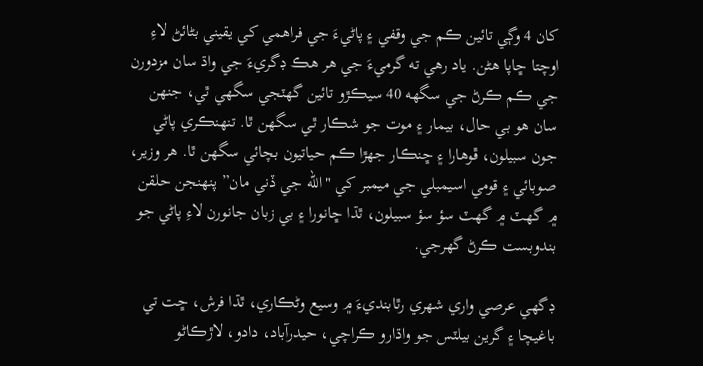کان 4 وڳي تائين ڪم جي وقفي ۽ پاڻيءَ جي فراهمي کي يقيني بڻائڻ لاءِ اوچتا ڇاپا هڻن. ياد رهي ته گرميءَ جي هر هڪ ڊگريءَ جي واڌ سان مزدورن جي ڪم ڪرڻ جي سگهه 40 سيڪڙو تائين گهٽجي سگهي ٿي، جنهن سان هو بي حال، بيمار ۽ موت جو شڪار ٿي سگهن ٿا. تنهنڪري پاڻي جون سبيلون، ڦوهارا ۽ ڇنڪار جهڙا ڪم حياتيون بچائي سگهن ٿا. هر وزير، صوبائي ۽ قومي اسيمبلي جي ميمبر کي "الله جي ڏني مان” پنهنجن حلقن ۾ گهٽ ۾ گهٽ سؤ سؤ سبيلون، ٿڌا ڇانورا ۽ بي زبان جانورن لاءِ پاڻي جو بندوبست ڪرڻ گهرجي.

ڊگهي عرصي واري شهري رٿابنديءَ ۾ وسيع وڻڪاري، ٿڌا فرش، ڇت تي باغيچا ۽ گرين بيلٽس جو واڌارو ڪراچي، حيدرآباد، دادو، لاڙڪاڻو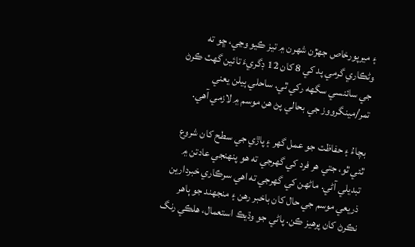۽ ميرپورخاص جهڙن شهرن ۾ تيز ڪيو وڃي، ڇو ته وڻڪاري گرمي پد کي 8 کان 12 ڊگريءَ تائين گهٽ ڪرڻ جي سائنسي سگهه رکي ٿي. ساحلي ٻيلن يعني تمر/مينگرووز جي بحالي پڻ هن موسم ۾ لازمي آهي.

بچاءُ ۽ حفاظت جو عمل گهر ۽ پاڙي جي سطح کان شروع ٿئي ٿو، جتي هر فرد کي گهرجي ته هو پنهنجي عادتن ۾ تبديلي آڻي. ماڻهن کي گهرجي ته اهي سرڪاري خبردارين ذريعي موسم جي حال کان باخبر رهن ۽ منجهند جو ٻاهر نڪرڻ کان پرهيز ڪن. پاڻي جو وڌيڪ استعمال، هلڪي رنگ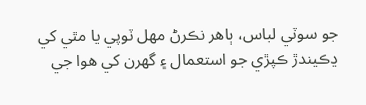جو سوٽي لباس، ٻاهر نڪرڻ مهل ٽوپي يا مٿي کي ڍڪيندڙ ڪپڙي جو استعمال ۽ گهرن کي هوا جي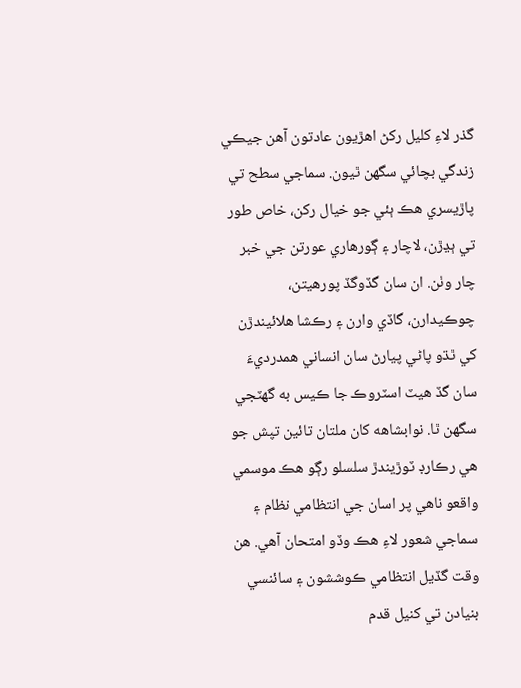گذر لاءِ کليل رکڻ اهڙيون عادتون آهن جيڪي زندگي بچائي سگهن ٿيون. سماجي سطح تي پاڙيسري هڪ ٻئي جو خيال رکن، خاص طور تي ٻڍڙن، لاچار ۽ ڳورهاري عورتن جي خبر چار وٺن. ان سان گڏوگڏ پورهيتن، چوڪيدارن، گاڏي وارن ۽ رڪشا هلائيندڙن کي ٿڌو پاڻي پيارڻ سان انساني همدرديءَ سان گڏ هيٽ اسٽروڪ جا ڪيس به گهٽجي سگهن ٿا. نوابشاهه کان ملتان تائين تپش جو هي رڪارڊ ٽوڙيندڙ سلسلو رڳو هڪ موسمي واقعو ناهي پر اسان جي انتظامي نظام ۽ سماجي شعور لاءِ هڪ وڏو امتحان آهي. هن وقت گڏيل انتظامي ڪوششون ۽ سائنسي بنيادن تي کنيل قدم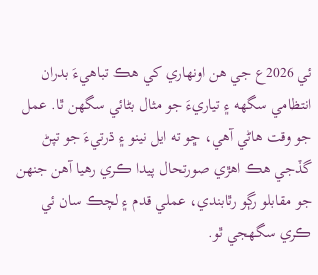ئي 2026ع جي هن اونهاري کي هڪ تباهيءَ بدران انتظامي سگهه ۽ تياريءَ جو مثال بڻائي سگهن ٿا. عمل جو وقت هاڻي آهي، ڇو ته ايل نينو ۽ ڌرتيءَ جو تپڻ گڏجي هڪ اهڙي صورتحال پيدا ڪري رهيا آهن جنهن جو مقابلو رڳو رٿابندي، عملي قدم ۽ لچڪ سان ئي ڪري سگهجي ٿو.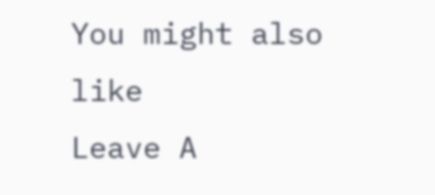You might also like
Leave A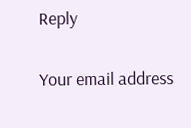Reply

Your email address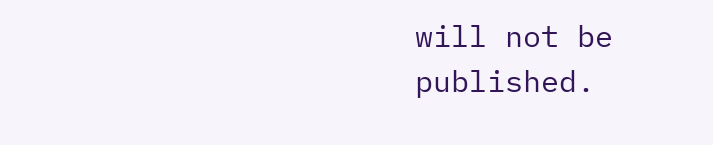will not be published.